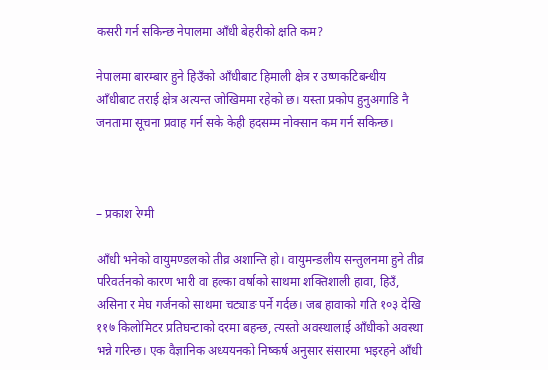कसरी गर्न सकिन्छ नेपालमा आँधी बेहरीको क्षति कम?

नेपालमा बारम्बार हुने हिउँको आँधीबाट हिमाली क्षेत्र र उष्णकटिबन्धीय आँधीबाट तराई क्षेत्र अत्यन्त जोखिममा रहेको छ। यस्ता प्रकोप हुनुअगाडि नै जनतामा सूचना प्रवाह गर्न सके केही हदसम्म नोक्सान कम गर्न सकिन्छ।



– प्रकाश रेग्मी

आँधी भनेको वायुमण्डलको तीव्र अशान्ति हो। वायुमन्डलीय सन्तुलनमा हुने तीव्र परिवर्तनको कारण भारी वा हल्का वर्षाको साथमा शक्तिशाली हावा, हिउँ, असिना र मेघ गर्जनको साथमा चट्याङ पर्ने गर्दछ। जब हावाको गति १०३ देखि ११७ किलोमिटर प्रतिघन्टाको दरमा बहन्छ, त्यस्तो अवस्थालाई आँधीको अवस्था भन्ने गरिन्छ। एक वैज्ञानिक अध्ययनको निष्कर्ष अनुसार संसारमा भइरहने आँधी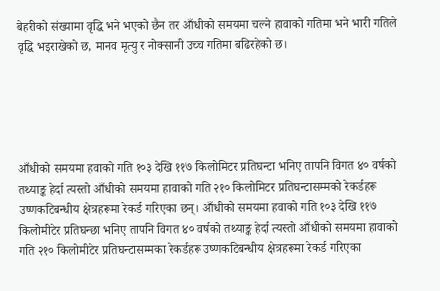बेहरीको संख्यामा वृद्धि भने भएको छैन तर आँधीको समयमा चल्ने हावाको गतिमा भने भारी गतिले वृद्धि भइराखेको छ, मानव मृत्यु र नोक्सानी उच्च गतिमा बढिरहेको छ।





आँधीको समयमा हवाको गति १०३ देखि ११७ किलोमिटर प्रतिघन्टा भनिए तापनि विगत ४० वर्षको तथ्याङ्क हेर्दा त्यस्तो आँधीको समयमा हावाको गति २१० किलोमिटर प्रतिघन्टासम्मको रेकर्डहरू उष्णकटिबन्धीय क्षेत्रहरूमा रेकर्ड गरिएका छन्। आँधीको समयमा हवाको गति १०३ देखि ११७ किलोमीटेर प्रतिघन्छा भनिए तापनि विगत ४० वर्षको तथ्याङ्क हेर्दा त्यस्तो आँधीको समयमा हावाको गति २१० किलोमीटेर प्रतिघन्टासम्मका रेकर्डहरू उष्णकटिबन्धीय क्षेत्रहरूमा रेकर्ड गरिएका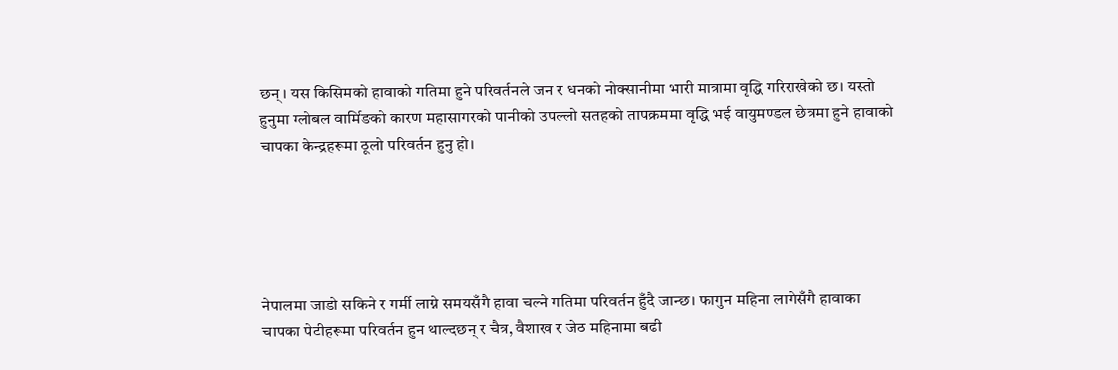छन्। यस किसिमको हावाको गतिमा हुने परिवर्तनले जन र धनको नोक्सानीमा भारी मात्रामा वृद्धि गरिराखेको छ। यस्तो हुनुमा ग्लोबल वार्मिङको कारण महासागरको पानीको उपल्लो सतहको तापक्रममा वृद्धि भई वायुमण्डल छेत्रमा हुने हावाको चापका केन्द्रहरूमा ठूलो परिवर्तन हुनु हो।





नेपालमा जाडो सकिने र गर्मी लाग्ने समयसँगै हावा चल्ने गतिमा परिवर्तन हुँदै जान्छ। फागुन महिना लागेसँगै हावाका चापका पेटीहरूमा परिवर्तन हुन थाल्दछन् र चैत्र, वैशाख र जेठ महिनामा बढी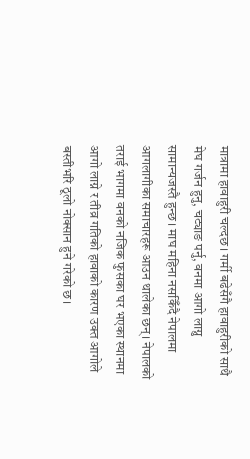मात्रामा हावाहुरी चल्दछ। गर्मी बढेसँगै हावाहुरीको साथै मेघ गर्जन हुनु, चट्याङ पर्नु, वनमा आगो लाग्नु सामान्यजस्तै हुन्छ। माघ महिना नसकिँदै नेपालमा आगलागीका समाचारहरू आउन थालेका छन्। नेपालको तराई भागमा वनको नजिक फुसका घर भएका स्थानमा आगो लाग्ने र तीव्र गतिको हावाको कारण उक्त आगोले बस्तीभरि ठूलो नोक्सान हुने गरेको छ।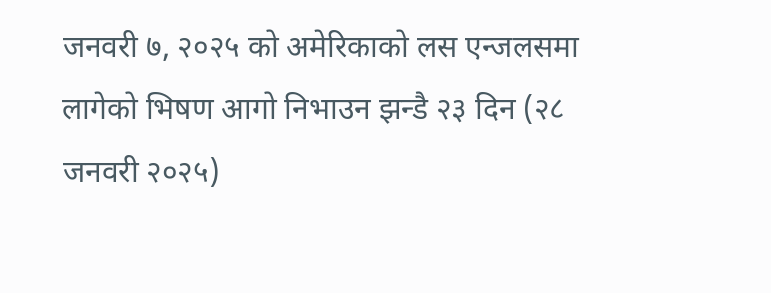जनवरी ७, २०२५ को अमेरिकाको लस एन्जलसमा लागेको भिषण आगो निभाउन झन्डै २३ दिन (२८ जनवरी २०२५)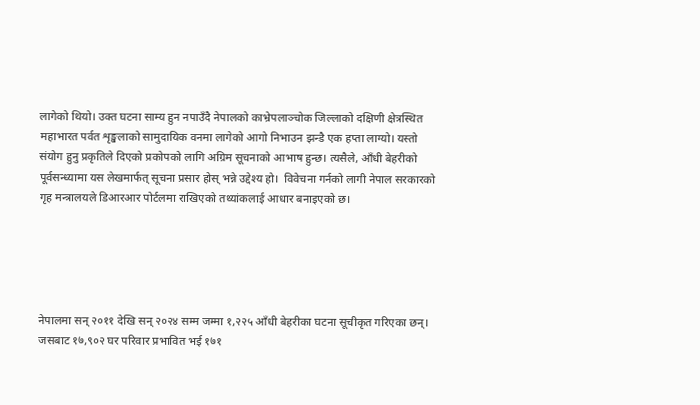लागेको थियो। उक्त घटना साम्य हुन नपाउँदै नेपालको काभ्रेपलाञ्चोक जिल्लाको दक्षिणी क्षेत्रस्थित महाभारत पर्वत शृङ्खलाको सामुदायिक वनमा लागेको आगो निभाउन झन्डै एक हप्ता लाग्यो। यस्तो संयोग हुनु प्रकृतिले दिएको प्रकोपको लागि अग्रिम सूचनाको आभाष हुन्छ। त्यसैले, आँधी बेहरीको पूर्वसन्ध्यामा यस लेखमार्फत् सूचना प्रसार होस् भन्ने उद्देश्य हो।  विवेचना गर्नको लागी नेपाल सरकारको गृह मन्त्रालयले डिआरआर पोर्टलमा राखिएको तथ्यांकलाई आधार बनाइएको छ।





नेपालमा सन् २०११ देखि सन् २०२४ सम्म जम्मा १,२२५ आँधी बेहरीका घटना सूचीकृत गरिएका छन्। जसबाट १७,९०२ घर परिवार प्रभावित भई १७१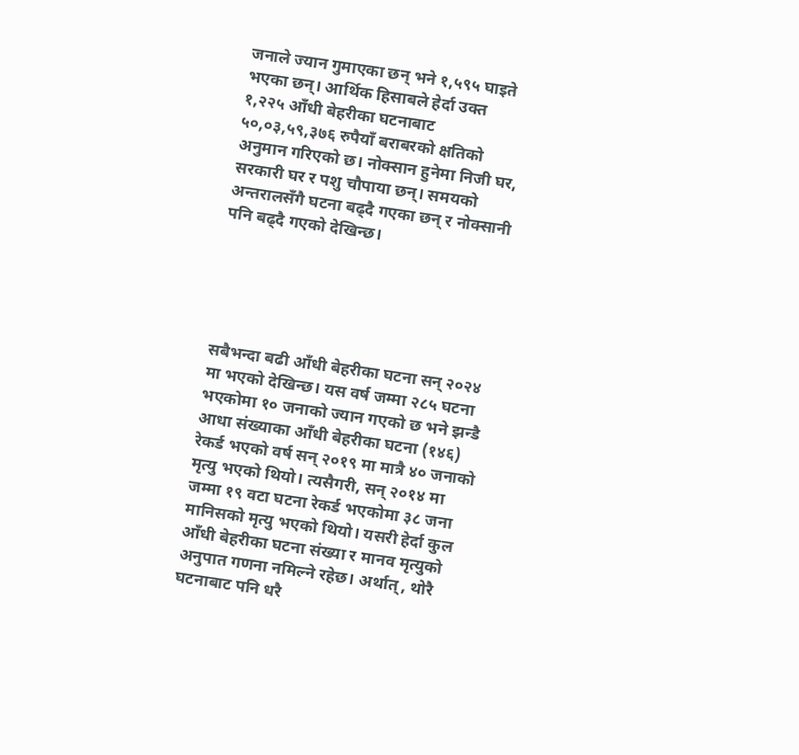जनाले ज्यान गुमाएका छन् भने १,५९५ घाइते भएका छन्। आर्थिक हिसाबले हेर्दा उक्त १,२२५ आँधी बेहरीका घटनाबाट ५०,०३,५९,३७६ रुपैयाँ बराबरको क्षतिको अनुमान गरिएको छ। नोक्सान हुनेमा निजी घर, सरकारी घर र पशु चौपाया छन्। समयको अन्तरालसँगै घटना बढ्दै गएका छन् र नोक्सानी पनि बढ्दै गएको देखिन्छ।





सबैभन्दा बढी आँधी बेहरीका घटना सन् २०२४ मा भएको देखिन्छ। यस वर्ष जम्मा २८५ घटना भएकोमा १० जनाको ज्यान गएको छ भने झन्डै आधा संख्याका आँधी बेहरीका घटना (१४६) रेकर्ड भएको वर्ष सन् २०१९ मा मात्रै ४० जनाको मृत्यु भएको थियो। त्यसैगरी, सन् २०१४ मा जम्मा १९ वटा घटना रेकर्ड भएकोमा ३८ जना मानिसको मृत्यु भएको थियो। यसरी हेर्दा कुल आँधी बेहरीका घटना संख्या र मानव मृत्युको अनुपात गणना नमिल्ने रहेछ। अर्थात्, थोरै घटनाबाट पनि धरै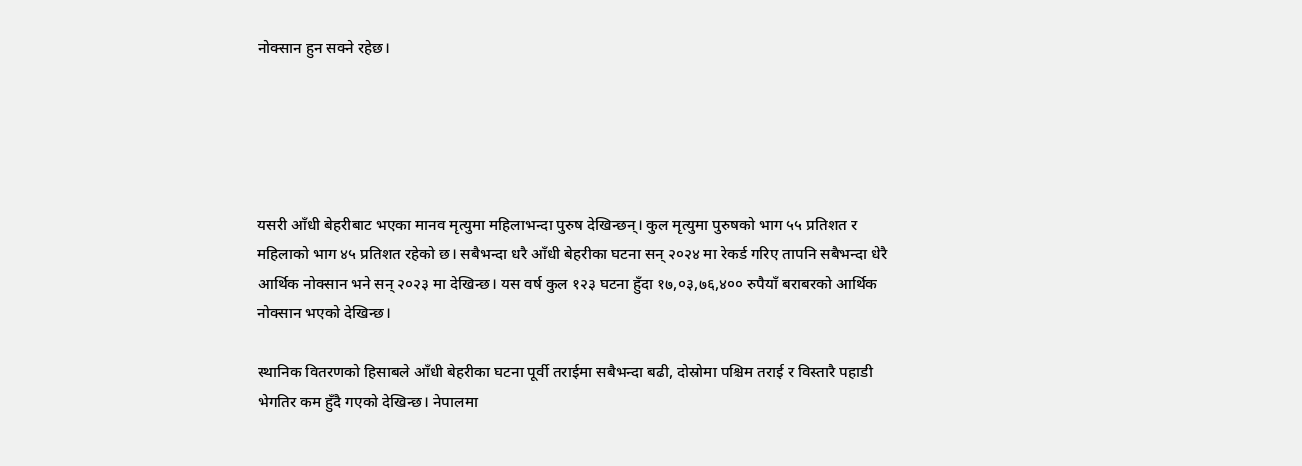नोक्सान हुन सक्ने रहेछ।





यसरी आँधी बेहरीबाट भएका मानव मृत्युमा महिलाभन्दा पुरुष देखिन्छन्। कुल मृत्युमा पुरुषको भाग ५५ प्रतिशत र महिलाको भाग ४५ प्रतिशत रहेको छ। सबैभन्दा धरै आँधी बेहरीका घटना सन् २०२४ मा रेकर्ड गरिए तापनि सबैभन्दा धेरै आर्थिक नोक्सान भने सन् २०२३ मा देखिन्छ। यस वर्ष कुल १२३ घटना हुँदा १७,०३,७६,४०० रुपैयाँ बराबरको आर्थिक नोक्सान भएको देखिन्छ।

स्थानिक वितरणको हिसाबले आँधी बेहरीका घटना पूर्वी तराईमा सबैभन्दा बढी, दोस्रोमा पश्चिम तराई र विस्तारै पहाडी भेगतिर कम हुँदै गएको देखिन्छ। नेपालमा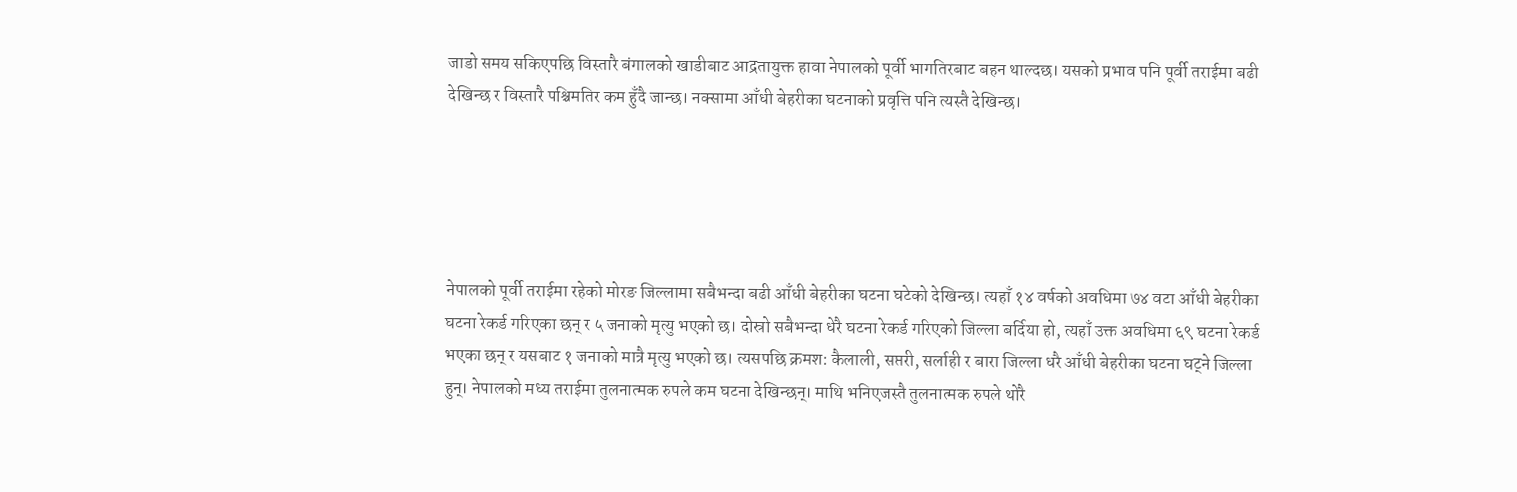जाडो समय सकिएपछि विस्तारै बंगालको खाडीबाट आद्रतायुक्त हावा नेपालको पूर्वी भागतिरबाट बहन थाल्दछ। यसको प्रभाव पनि पूर्वी तराईमा बढी देखिन्छ र विस्तारै पश्चिमतिर कम हुँदै जान्छ। नक्सामा आँधी बेहरीका घटनाको प्रवृत्ति पनि त्यस्तै देखिन्छ।





नेपालको पूर्वी तराईमा रहेको मोरङ जिल्लामा सबैभन्दा बढी आँधी बेहरीका घटना घटेको देखिन्छ। त्यहाँ १४ वर्षको अवधिमा ७४ वटा आँधी बेहरीका घटना रेकर्ड गरिएका छन् र ५ जनाको मृत्यु भएको छ। दोस्रो सबैभन्दा धेरै घटना रेकर्ड गरिएको जिल्ला बर्दिया हो, त्यहाँ उक्त अवधिमा ६९ घटना रेकर्ड भएका छन् र यसबाट १ जनाको मात्रै मृत्यु भएको छ। त्यसपछि क्रमश: कैलाली, सप्तरी, सर्लाही र बारा जिल्ला धरै आँधी बेहरीका घटना घट्ने जिल्ला हुन्। नेपालको मध्य तराईमा तुलनात्मक रुपले कम घटना देखिन्छन्। माथि भनिएजस्तै तुलनात्मक रुपले थोरै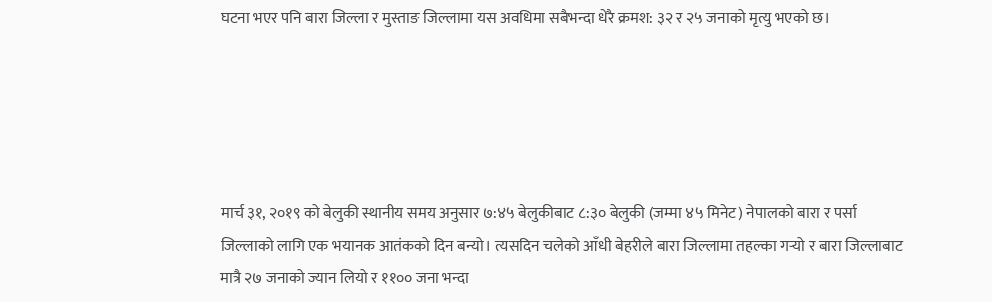घटना भएर पनि बारा जिल्ला र मुस्ताङ जिल्लामा यस अवधिमा सबैभन्दा धेरै क्रमश: ३२ र २५ जनाको मृत्यु भएको छ।





मार्च ३१, २०१९ को बेलुकी स्थानीय समय अनुसार ७:४५ बेलुकीबाट ८:३० बेलुकी (जम्मा ४५ मिनेट) नेपालको बारा र पर्सा जिल्लाको लागि एक भयानक आतंकको दिन बन्यो। त्यसदिन चलेको आँधी बेहरीले बारा जिल्लामा तहल्का गर्‍यो र बारा जिल्लाबाट मात्रै २७ जनाको ज्यान लियो र ११०० जना भन्दा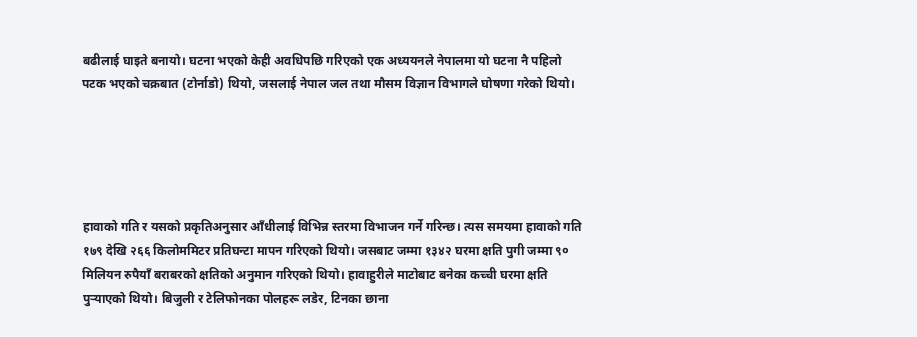बढीलाई घाइते बनायो। घटना भएको केही अवधिपछि गरिएको एक अध्ययनले नेपालमा यो घटना नै पहिलो पटक भएको चक्रबात (टोर्नाडो) थियो, जसलाई नेपाल जल तथा मौसम विज्ञान विभागले घोषणा गरेको थियो।





हावाको गति र यसको प्रकृतिअनुसार आँधीलाई विभिन्न स्तरमा विभाजन गर्ने गरिन्छ। त्यस समयमा हावाको गति १७९ देखि २६६ किलोममिटर प्रतिघन्टा मापन गरिएको थियो। जसबाट जम्मा १३४२ घरमा क्षति पुगी जम्मा ९० मिलियन रुपैयाँ बराबरको क्षतिको अनुमान गरिएको थियो। हावाहुरीले माटोबाट बनेका कच्ची घरमा क्षति पुर्‍याएको थियो। बिजुली र टेलिफोनका पोलहरू लडेर, टिनका छाना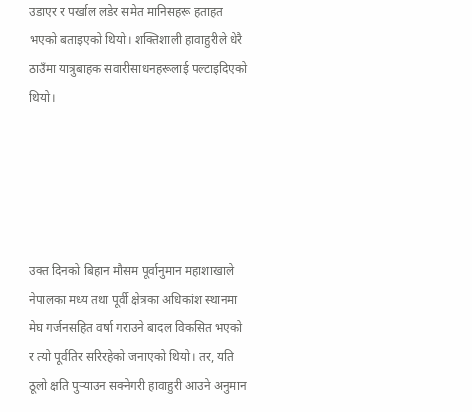उडाएर र पर्खाल लडेर समेत मानिसहरू हताहत भएको बताइएको थियो। शक्तिशाली हावाहुरीले धेरै ठाउँमा यात्रुबाहक सवारीसाधनहरूलाई पल्टाइदिएको थियो।





उक्त दिनको बिहान मौसम पूर्वानुमान महाशाखाले नेपालका मध्य तथा पूर्वी क्षेत्रका अधिकांश स्थानमा मेघ गर्जनसहित वर्षा गराउने बादल विकसित भएको र त्यो पूर्वतिर सरिरहेको जनाएको थियो। तर, यति ठूलो क्षति पुर्‍याउन सक्नेगरी हावाहुरी आउने अनुमान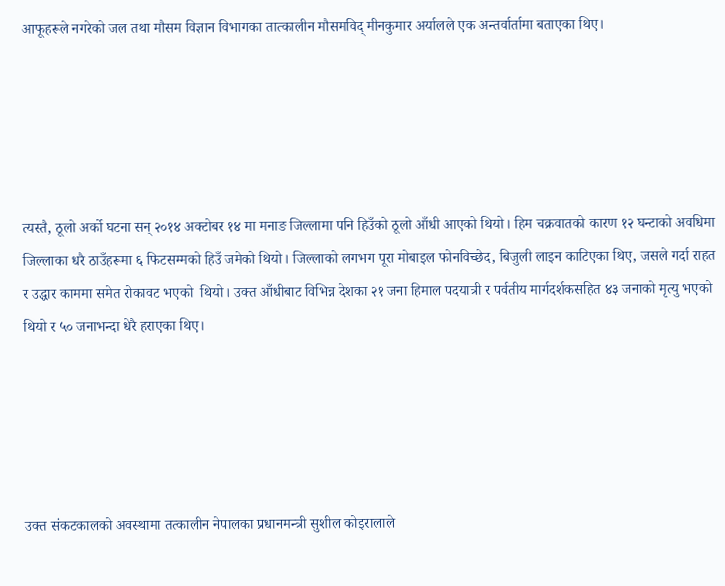आफूहरूले नगरेको जल तथा मौसम विज्ञान विभागका तात्कालीन मौसमविद् मीनकुमार अर्यालले एक अन्तर्वार्तामा बताएका थिए।





त्यस्तै, ठूलो अर्को घटना सन् २०१४ अक्टोबर १४ मा मनाङ जिल्लामा पनि हिउँको ठूलो आँधी आएको थियो। हिम चक्रवातको कारण १२ घन्टाको अवधिमा जिल्लाका धरै ठाउँहरूमा ६ फिटसम्मको हिउँ जमेको थियो। जिल्लाको लगभग पूरा मोबाइल फोनविच्छेद, बिजुली लाइन काटिएका थिए, जसले गर्दा राहत र उद्धार काममा समेत रोकावट भएको  थियो। उक्त आँधीबाट विभिन्न देशका २१ जना हिमाल पदयात्री र पर्वतीय मार्गदर्शकसहित ४३ जनाको मृत्यु भएको थियो र ५० जनाभन्दा धेरै हराएका थिए।





उक्त संकटकालको अवस्थामा तत्कालीन नेपालका प्रधानमन्त्री सुशील कोइरालाले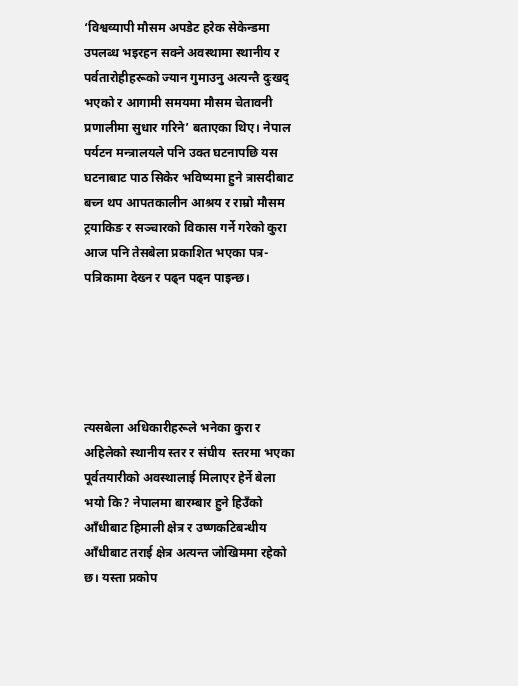‘विश्वव्यापी मौसम अपडेट हरेक सेकेन्डमा उपलब्ध भइरहन सक्ने अवस्थामा स्थानीय र पर्वतारोहीहरूको ज्यान गुमाउनु अत्यन्तै दुःखद् भएको र आगामी समयमा मौसम चेतावनी प्रणालीमा सुधार गरिने’ बताएका थिए। नेपाल पर्यटन मन्त्रालयले पनि उक्त घटनापछि यस घटनाबाट पाठ सिकेर भविष्यमा हुने त्रासदीबाट बच्न थप आपतकालीन आश्रय र राम्रो मौसम ट्रयाकिङ र सञ्चारको विकास गर्ने गरेको कुरा आज पनि तेसबेला प्रकाशित भएका पत्र-पत्रिकामा देख्न र पढ्न पढ्न पाइन्छ।





त्यसबेला अधिकारीहरूले भनेका कुरा र अहिलेको स्थानीय स्तर र संघीय  स्तरमा भएका पूर्वतयारीको अवस्थालाई मिलाएर हेर्ने बेला भयो कि? नेपालमा बारम्बार हुने हिउँको आँधीबाट हिमाली क्षेत्र र उष्णकटिबन्धीय आँधीबाट तराई क्षेत्र अत्यन्त जोखिममा रहेको छ। यस्ता प्रकोप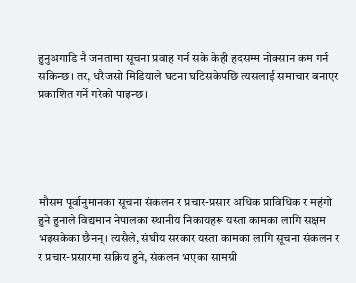हुनुअगाडि नै जनतामा सूचना प्रवाह गर्न सके केही हदसम्म नोक्सान कम गर्न सकिन्छ। तर, धरैजसो मिडियाले घटना घटिसकेपछि त्यसलाई समाचार बनाएर प्रकाशित गर्ने गरेको पाइन्छ।





मौसम पूर्वानुमानका सूचना संकलन र प्रचार-प्रसार अधिक प्राविधिक र महंगो हुने हुनाले विद्यमान नेपालका स्थानीय निकायहरू यस्ता कामका लागि सक्षम भइसकेका छैनन्। त्यसैले, संघीय सरकार यस्ता कामका लागि सूचना संकलन र र प्रचार-प्रसारमा सक्रिय हुने, संकलन भएका सामग्री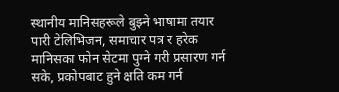स्थानीय मानिसहरूले बुझ्ने भाषामा तयार पारी टेलिभिजन, समाचार पत्र र हरेक मानिसका फोन सेटमा पुग्ने गरी प्रसारण गर्न सके, प्रकोपबाट हुने क्षति कम गर्न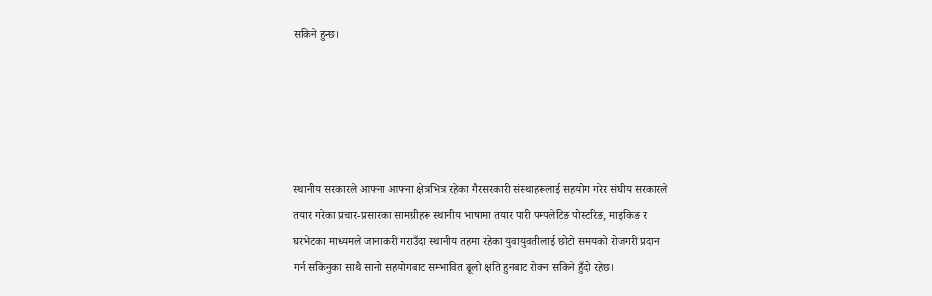सकिने हुन्छ।





स्थानीय सरकारले आफ्ना आफ्ना क्षेत्रभित्र रहेका गैरसरकारी संस्थाहरूलाई सहयोग गरेर संघीय सरकारले तयार गरेका प्रचार-प्रसारका सामग्रीहरू स्थानीय भाषामा तयार पारी पम्पलेटिङ पोस्टरिङ, माइकिङ र घरभेटका माध्यमले जानाकरी गराउँदा स्थानीय तहमा रहेका युवायुवतीलाई छोटो समयको रोजगरी प्रदान गर्न सकिनुका साथै सानो सहयोगबाट सम्भावित ढूलो क्षति हुनबाट रोक्न सकिने हुँदो रहेछ।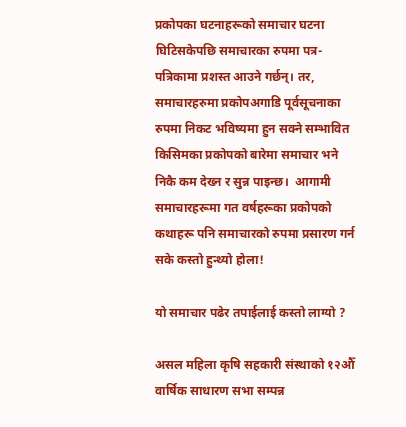प्रकोपका घटनाहरूको समाचार घटना घिटिसकेपछि समाचारका रुपमा पत्र-पत्रिकामा प्रशस्त आउने गर्छन्। तर, समाचारहरुमा प्रकोपअगाडि पूर्वसूचनाका रुपमा निकट भविष्यमा हुन सक्ने सम्भावित किसिमका प्रकोपको बारेमा समाचार भने निकै कम देख्न र सुन्न पाइन्छ।  आगामी समाचारहरूमा गत वर्षहरूका प्रकोपको कथाहरू पनि समाचारको रुपमा प्रसारण गर्न सके कस्तो हुन्थ्यो होला!

यो समाचार पढेर तपाईलाई कस्तो लाग्यो ?

असल महिला कृषि सहकारी संस्थाको १२औँ वार्षिक साधारण सभा सम्पन्न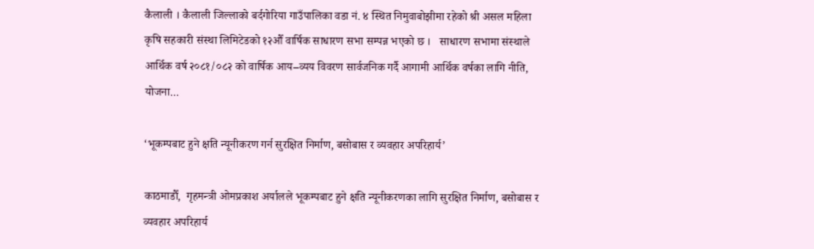कैलाली । कैलाली जिल्लाको बर्दगोरिया गाउँपालिका वडा नं. ४ स्थित निमुवाबोझीमा रहेको श्री असल महिला कृषि सहकारी संस्था लिमिटेडको १२औँ वार्षिक साधारण सभा सम्पन्न भएको छ ।   साधारण सभामा संस्थाले आर्थिक वर्ष २०८१/०८२ को वार्षिक आय–व्यय विवरण सार्वजनिक गर्दै आगामी आर्थिक वर्षका लागि नीति, योजना...

‘भूकम्पबाट हुने क्षति न्यूनीकरण गर्न सुरक्षित निर्माण, बसोबास र व्यवहार अपरिहार्य’

काठमाडौँ,  गृहमन्त्री ओमप्रकाश अर्यालले भूकम्पबाट हुने क्षति न्यूनीकरणका लागि सुरक्षित निर्माण, बसोबास र व्यवहार अपरिहार्य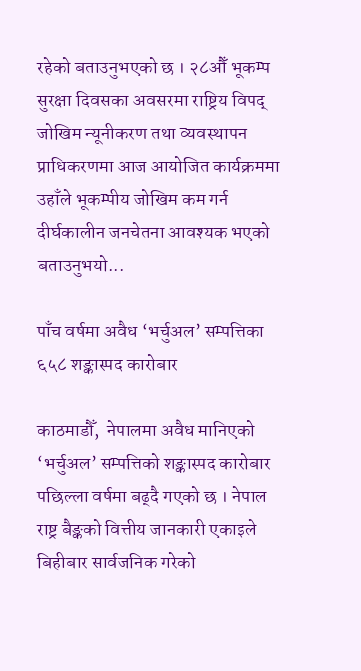रहेको बताउनुभएको छ । २८औँ भूकम्प सुरक्षा दिवसका अवसरमा राष्ट्रिय विपद् जोखिम न्यूनीकरण तथा व्यवस्थापन प्राधिकरणमा आज आयोजित कार्यक्रममा उहाँले भूकम्पीय जोखिम कम गर्न दीर्घकालीन जनचेतना आवश्यक भएको बताउनुभयो...

पाँच वर्षमा अवैध ‘भर्चुअल’ सम्पत्तिका ६५८ शङ्कास्पद कारोबार

काठमाडौँ,  नेपालमा अवैध मानिएको ‘भर्चुअल’ सम्पत्तिको शङ्कास्पद कारोबार पछिल्ला वर्षमा बढ्दै गएको छ । नेपाल राष्ट्र बैङ्कको वित्तीय जानकारी एकाइले बिहीबार सार्वजनिक गरेको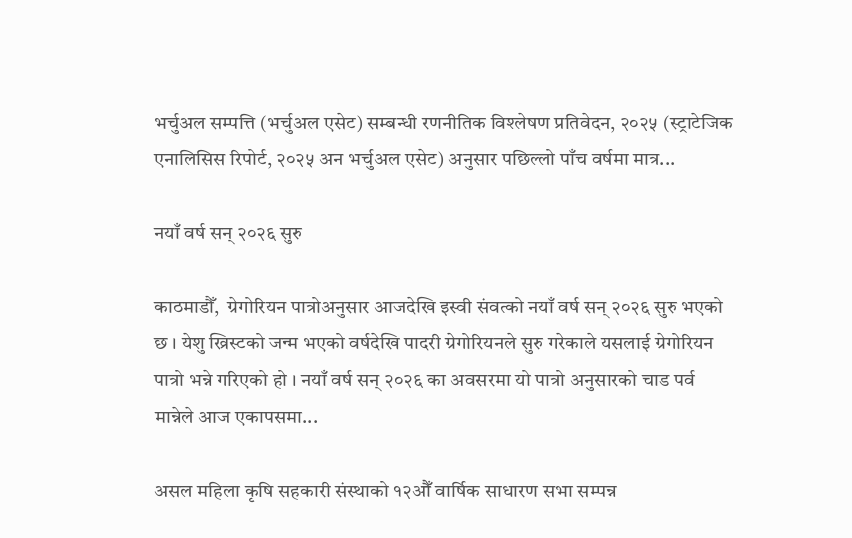भर्चुअल सम्पत्ति (भर्चुअल एसेट) सम्बन्धी रणनीतिक विश्लेषण प्रतिवेदन, २०२५ (स्ट्राटेजिक एनालिसिस रिपोर्ट, २०२५ अन भर्चुअल एसेट) अनुसार पछिल्लो पाँच वर्षमा मात्र...

नयाँ वर्ष सन् २०२६ सुरु

काठमाडौँ,  ग्रेगोरियन पात्रोअनुसार आजदेखि इस्वी संवत्को नयाँ वर्ष सन् २०२६ सुरु भएको छ । येशु ख्रिस्टको जन्म भएको वर्षदेखि पादरी ग्रेगोरियनले सुरु गरेकाले यसलाई ग्रेगोरियन पात्रो भन्ने गरिएको हो । नयाँ वर्ष सन् २०२६ का अवसरमा यो पात्रो अनुसारको चाड पर्व मान्नेले आज एकापसमा...

असल महिला कृषि सहकारी संस्थाको १२औँ वार्षिक साधारण सभा सम्पन्न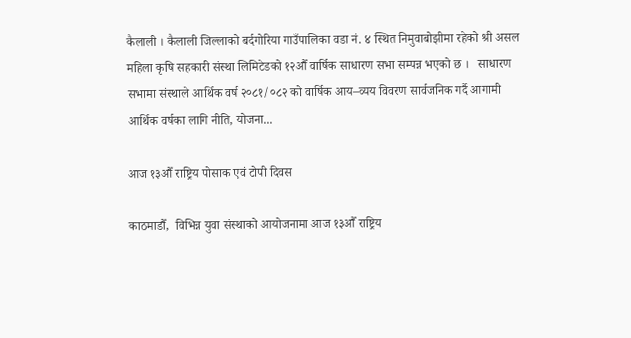कैलाली । कैलाली जिल्लाको बर्दगोरिया गाउँपालिका वडा नं. ४ स्थित निमुवाबोझीमा रहेको श्री असल महिला कृषि सहकारी संस्था लिमिटेडको १२औँ वार्षिक साधारण सभा सम्पन्न भएको छ ।   साधारण सभामा संस्थाले आर्थिक वर्ष २०८१/०८२ को वार्षिक आय–व्यय विवरण सार्वजनिक गर्दै आगामी आर्थिक वर्षका लागि नीति, योजना...

आज १३औँ राष्ट्रिय पोसाक एवं टोपी दिवस

काठमाडौँ,  विभिन्न युवा संस्थाको आयोजनामा आज १३औँ राष्ट्रिय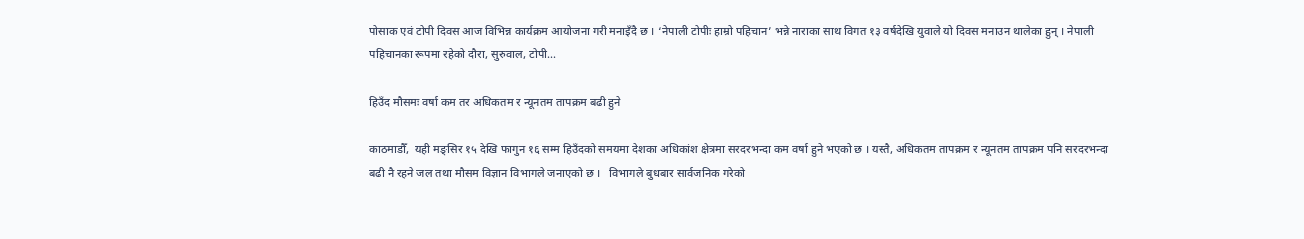पोसाक एवं टोपी दिवस आज विभिन्न कार्यक्रम आयोजना गरी मनाइँदै छ । ‘नेपाली टोपीः हाम्रो पहिचान’ भन्ने नाराका साथ विगत १३ वर्षदेखि युवाले यो दिवस मनाउन थालेका हुन् । नेपाली पहिचानका रूपमा रहेको दौरा, सुरुवाल, टोपी...

हिउँद मौसमः वर्षा कम तर अधिकतम र न्यूनतम तापक्रम बढी हुने

काठमाडौँ,  यही मङ्सिर १५ देखि फागुन १६ सम्म हिउँदको समयमा देशका अधिकांश क्षेत्रमा सरदरभन्दा कम वर्षा हुने भएको छ । यस्तै, अधिकतम तापक्रम र न्यूनतम तापक्रम पनि सरदरभन्दा बढी नै रहने जल तथा मौसम विज्ञान विभागले जनाएको छ ।   विभागले बुधबार सार्वजनिक गरेको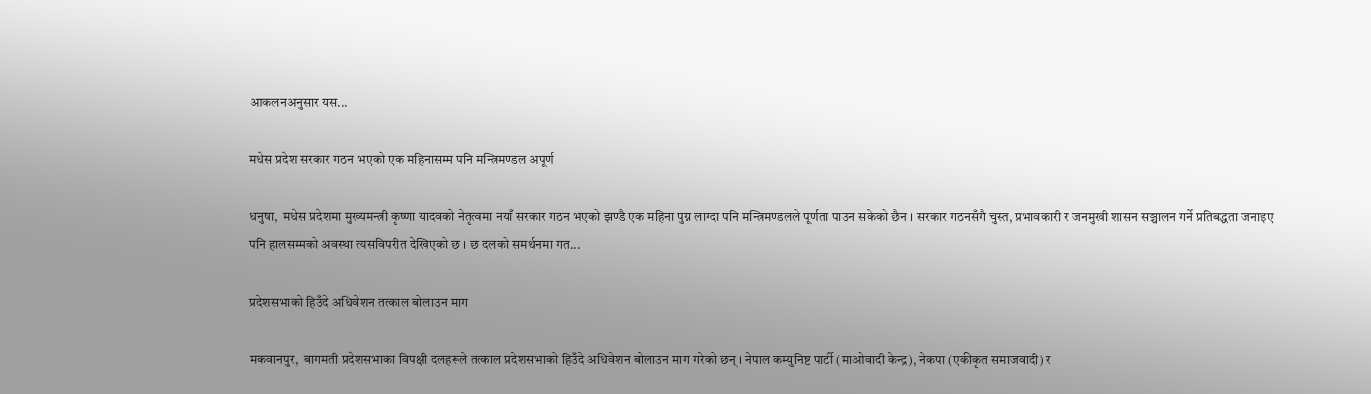आकलनअनुसार यस...

मधेस प्रदेश सरकार गठन भएको एक महिनासम्म पनि मन्त्रिमण्डल अपूर्ण

धनुषा,  मधेस प्रदेशमा मुख्यमन्त्री कृष्णा यादवको नेतृत्वमा नयाँ सरकार गठन भएको झण्डै एक महिना पुग्न लाग्दा पनि मन्त्रिमण्डलले पूर्णता पाउन सकेको छैन । सरकार गठनसँगै चुस्त, प्रभावकारी र जनमुखी शासन सञ्चालन गर्ने प्रतिबद्धता जनाइए पनि हालसम्मको अवस्था त्यसविपरीत देखिएको छ । छ दलको समर्थनमा गत...

प्रदेशसभाको हिउँदे अधिवेशन तत्काल बोलाउन माग

मकवानपुर,  बागमती प्रदेशसभाका विपक्षी दलहरूले तत्काल प्रदेशसभाको हिउँदे अधिवेशन बोलाउन माग गरेको छन् । नेपाल कम्युनिष्ट पार्टी (माओवादी केन्द्र), नेकपा (एकीकृत समाजवादी) र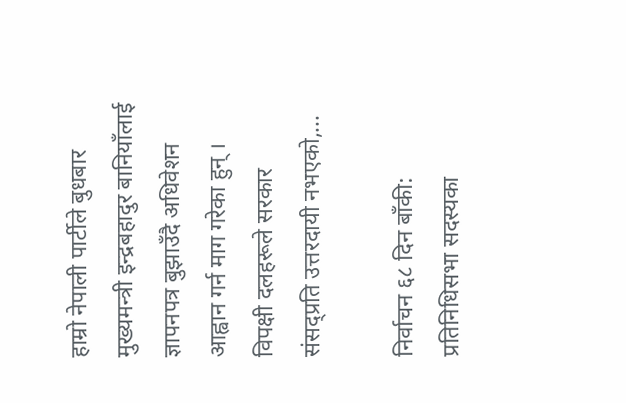हाम्रो नेपाली पार्टीले बुधबार मुख्यमन्त्री इन्द्रबहादुर बानियाँलाई ज्ञापनपत्र बुझाउँदै अधिवेशन आह्वान गर्न माग गरेका हुन् । विपक्षी दलहरूले सरकार संसद्प्रति उत्तरदायी नभएको,...

निर्वाचन ६८ दिन बाँकी: प्रतिनिधिसभा सदस्यका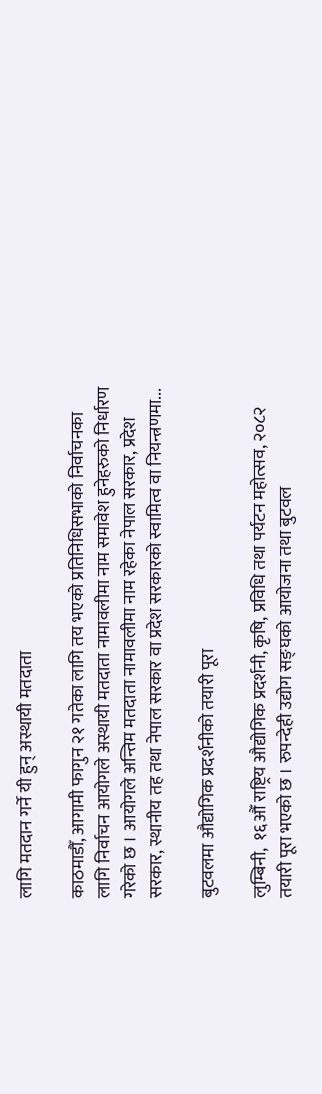लागि मतदान गर्ने यी हुन् अस्थायी मतदाता

काठमाडौँ, आगामी फागुन २१ गतेका लागि तय भएको प्रतिनिधिसभाको निर्वाचनका लागि निर्वाचन आयोगले अस्थायी मतदाता नामावलीमा नाम समावेश हुनेहरुको निर्धारण गरेको छ । आयोगले अन्तिम मतदाता नामावलीमा नाम रहेका नेपाल सरकार, प्रदेश सरकार, स्थानीय तह तथा नेपाल सरकार वा प्रदेश सरकारको स्वामित्व वा नियन्त्रणमा...

बुटवलमा औद्योगिक प्रदर्शनीको तयारी पूरा

लुम्बिनी,  १६औँ राष्ट्रिय औद्योगिक प्रदर्शनी, कृषि, प्रविधि तथा पर्यटन महोत्सव, २०८२ तयारी पूरा भएको छ । रुपन्देही उद्योग सङ्घको आयोजना तथा बुटवल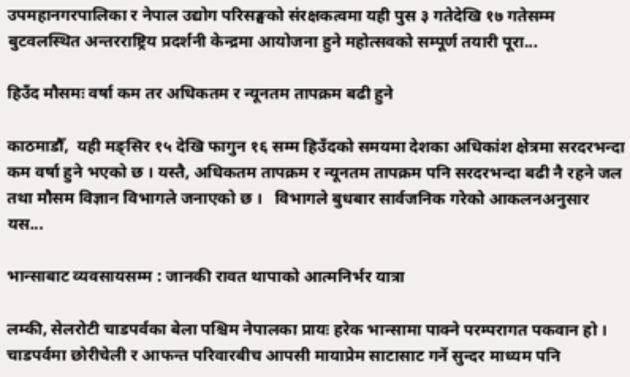उपमहानगरपालिका र नेपाल उद्योग परिसङ्घको संरक्षकत्वमा यही पुस ३ गतेदेखि १७ गतेसम्म बुटवलस्थित अन्तरराष्ट्रिय प्रदर्शनी केन्द्रमा आयोजना हुने महोत्सवको सम्पूर्ण तयारी पूरा...

हिउँद मौसमः वर्षा कम तर अधिकतम र न्यूनतम तापक्रम बढी हुने

काठमाडौँ,  यही मङ्सिर १५ देखि फागुन १६ सम्म हिउँदको समयमा देशका अधिकांश क्षेत्रमा सरदरभन्दा कम वर्षा हुने भएको छ । यस्तै, अधिकतम तापक्रम र न्यूनतम तापक्रम पनि सरदरभन्दा बढी नै रहने जल तथा मौसम विज्ञान विभागले जनाएको छ ।   विभागले बुधबार सार्वजनिक गरेको आकलनअनुसार यस...

भान्साबाट व्यवसायसम्म : जानकी रावत थापाको आत्मनिर्भर यात्रा

लम्की, सेलरोटी चाडपर्वका बेला पश्चिम नेपालका प्रायः हरेक भान्सामा पाक्ने परम्परागत पकवान हो । चाडपर्वमा छोरीचेली र आफन्त परिवारबीच आपसी मायाप्रेम साटासाट गर्ने सुन्दर माध्यम पनि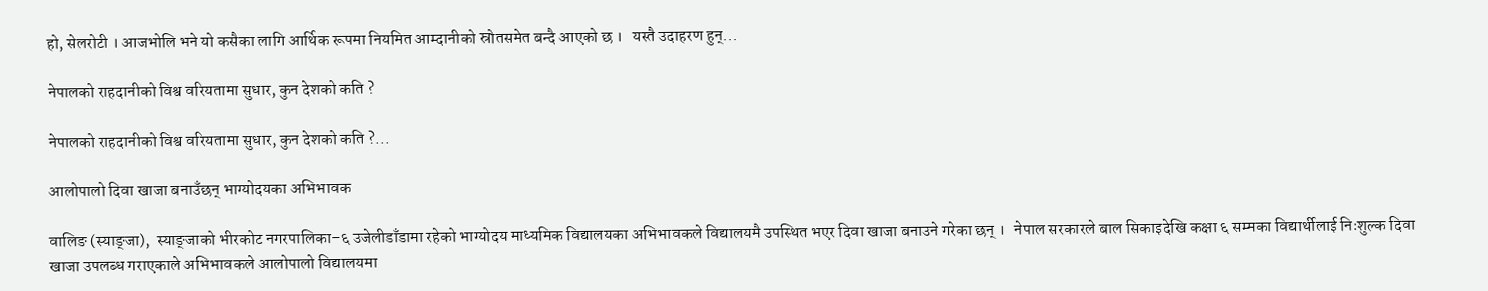हो, सेलरोटी । आजभोलि भने यो कसैका लागि आर्थिक रूपमा नियमित आम्दानीको स्रोतसमेत बन्दै आएको छ ।   यस्तै उदाहरण हुन्...

नेपालको राहदानीको विश्व वरियतामा सुधार, कुन देशको कति ?

नेपालको राहदानीको विश्व वरियतामा सुधार, कुन देशको कति ?...

आलोपालो दिवा खाजा बनाउँछन् भाग्योदयका अभिभावक

वालिङ (स्याङ्जा),  स्याङ्जाको भीरकोट नगरपालिका–६ उजेलीडाँडामा रहेको भाग्योदय माध्यमिक विद्यालयका अभिभावकले विद्यालयमै उपस्थित भएर दिवा खाजा बनाउने गरेका छन् ।   नेपाल सरकारले बाल सिकाइदेखि कक्षा ६ सम्मका विद्यार्थीलाई निःशुल्क दिवा खाजा उपलब्ध गराएकाले अभिभावकले आलोपालो विद्यालयमा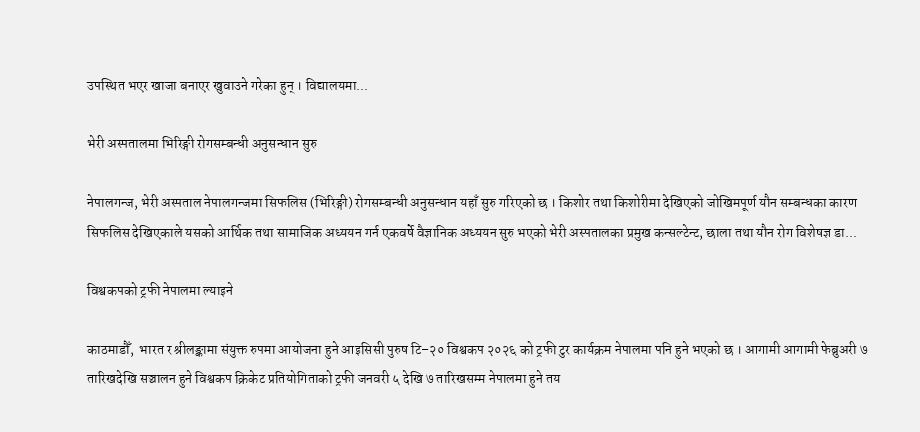उपस्थित भएर खाजा बनाएर खुवाउने गरेका हुन् । विद्यालयमा...

भेरी अस्पतालमा भिरिङ्गी रोगसम्बन्धी अनुसन्धान सुरु

नेपालगन्ज, भेरी अस्पताल नेपालगन्जमा सिफलिस (भिरिङ्गी) रोगसम्बन्धी अनुसन्धान यहाँ सुरु गरिएको छ । किशोर तथा किशोरीमा देखिएको जोखिमपूर्ण यौन सम्बन्धका कारण सिफलिस देखिएकाले यसको आर्थिक तथा सामाजिक अध्ययन गर्न एकवर्षे वैज्ञानिक अध्ययन सुरु भएको भेरी अस्पतालका प्रमुख कन्सल्टेन्ट, छाला तथा यौन रोग विशेषज्ञ डा...

विश्वकपको ट्रफी नेपालमा ल्याइने

काठमाडौँ,  भारत र श्रीलङ्कामा संयुक्त रुपमा आयोजना हुने आइसिसी पुरुष टि–२० विश्वकप २०२६ को ट्रफी टुर कार्यक्रम नेपालमा पनि हुने भएको छ । आगामी आगामी फेब्रुअरी ७ तारिखदेखि सञ्चालन हुने विश्वकप क्रिकेट प्रतियोगिताको ट्रफी जनवरी ५ देखि ७ तारिखसम्म नेपालमा हुने तय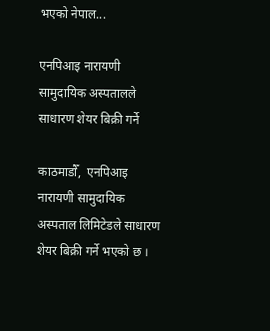भएको नेपाल...

एनपिआइ नारायणी सामुदायिक अस्पतालले साधारण शेयर बिक्री गर्ने

काठमाडौँ,  एनपिआइ नारायणी सामुदायिक अस्पताल लिमिटेडले साधारण शेयर बिक्री गर्ने भएको छ ।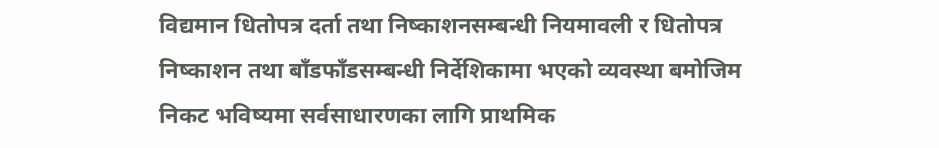विद्यमान धितोपत्र दर्ता तथा निष्काशनसम्बन्धी नियमावली र धितोपत्र निष्काशन तथा बाँडफाँडसम्बन्धी निर्देशिकामा भएको व्यवस्था बमोजिम निकट भविष्यमा सर्वसाधारणका लागि प्राथमिक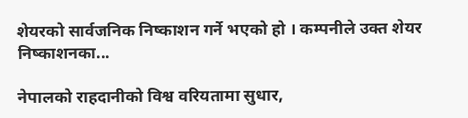शेयरको सार्वजनिक निष्काशन गर्ने भएको हो । कम्पनीले उक्त शेयर निष्काशनका...

नेपालको राहदानीको विश्व वरियतामा सुधार,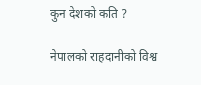कुन देशको कति ?

नेपालको राहदानीको विश्व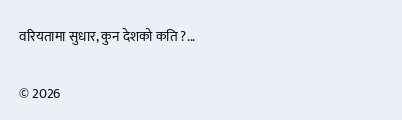वरियतामा सुधार, कुन देशको कति ?...

© 2026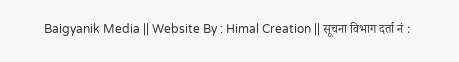Baigyanik Media || Website By : Himal Creation || सूचना विभाग दर्ता नं :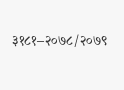३१८१–२०७८/२०७९